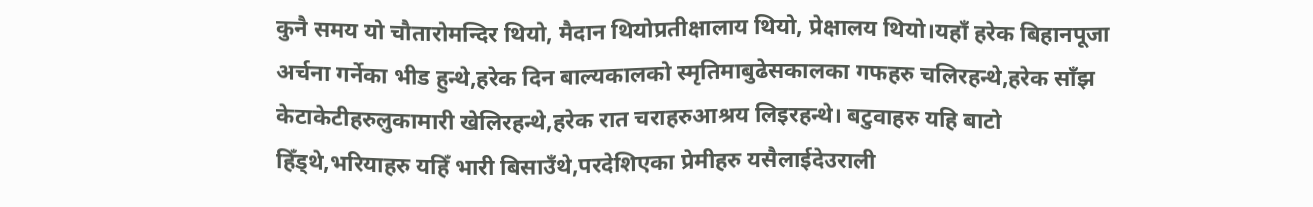कुनै समय यो चौतारोमन्दिर थियो, मैदान थियोप्रतीक्षालाय थियो, प्रेक्षालय थियो।यहाँ हरेक बिहानपूजा अर्चना गर्नेका भीड हुन्थे,हरेक दिन बाल्यकालको स्मृतिमाबुढेसकालका गफहरु चलिरहन्थे,हरेक साँझ केटाकेटीहरुलुकामारी खेलिरहन्थे,हरेक रात चराहरुआश्रय लिइरहन्थे। बटुवाहरु यहि बाटो हिँड्थे,भरियाहरु यहिँ भारी बिसाउँथे,परदेशिएका प्रेमीहरु यसैलाईदेउराली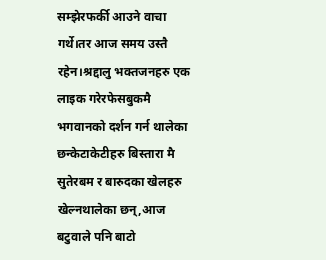सम्झेरफर्की आउने वाचा गर्थे।तर आज समय उस्तै रहेन।श्रद्दालु भक्तजनहरु एक लाइक गरेरफेसबुकमै भगवानको दर्शन गर्न थालेका छन्केटाकेटीहरु बिस्तारा मै सुतेरबम र बारुदका खेलहरु खेल्नथालेका छन्,आज बटुवाले पनि बाटो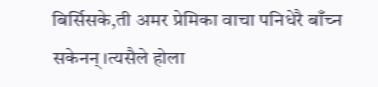बिर्सिसके,ती अमर प्रेमिका वाचा पनिधेरै बाँच्न सकेनन्।त्यसैले होला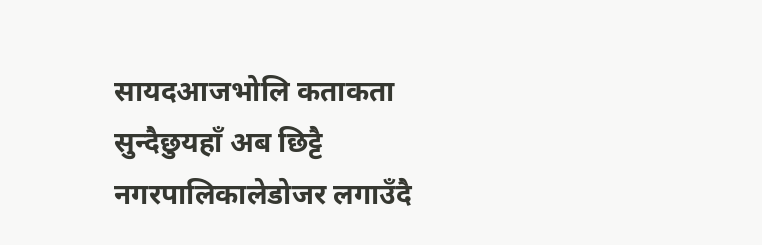सायदआजभोलि कताकता सुन्दैछुयहाँ अब छिट्टै नगरपालिकालेडोजर लगाउँदै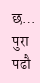छ…
पुरा पढौ